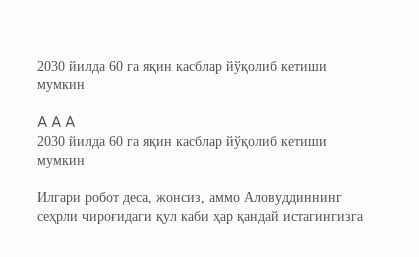2030 йилда 60 га яқин касблар йўқолиб кетиши мумкин

A A A
2030 йилда 60 га яқин касблар йўқолиб кетиши мумкин

Илгари робот деса, жонсиз, аммо Аловуддиннинг сеҳрли чироғидаги қул каби ҳар қандай истагингизга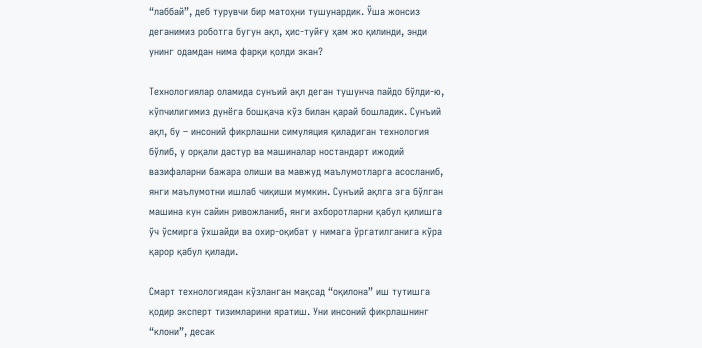“лаббай”, деб турувчи бир матоҳни тушунардик. Ўша жонсиз деганимиз роботга бугун ақл, ҳис-туйғу ҳам жо қилинди, энди унинг одамдан нима фарқи қолди экан?

Технологиялар оламида сунъий ақл деган тушунча пайдо бўлди-ю, кўпчилигимиз дунёга бошқача кўз билан қарай бошладик. Сунъий ақл, бу – инсоний фикрлашни симуляция қиладиган технология бўлиб, у орқали дастур ва машиналар ностандарт ижодий вазифаларни бажара олиши ва мавжуд маълумотларга асосланиб, янги маълумотни ишлаб чиқиши мумкин. Сунъий ақлга эга бўлган машина кун сайин ривожланиб, янги ахборотларни қабул қилишга ўч ўсмирга ўхшайди ва охир-оқибат у нимага ўргатилганига кўра қарор қабул қилади.

Смарт технологиядан кўзланган мақсад “оқилона” иш тутишга қодир эксперт тизимларини яратиш. Уни инсоний фикрлашнинг “клони”, десак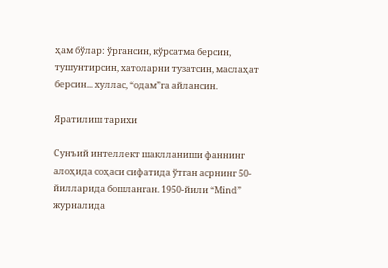ҳам бўлар: ўргансин, кўрсатма берсин, тушунтирсин, хатоларни тузатсин, маслаҳат берсин... хуллас, “одам”га айлансин.

Яратилиш тарихи

Сунъий интеллект шаклланиши фаннинг алоҳида соҳаси сифатида ўтган асрнинг 50-йилларида бошланган. 1950-йили “Mind” журналида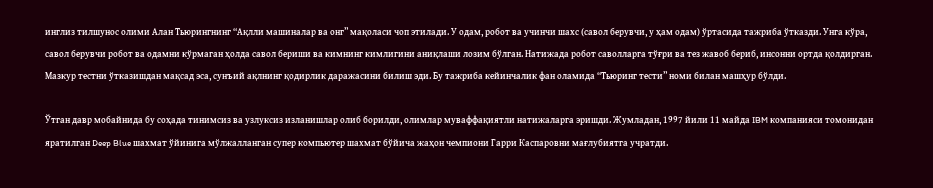инглиз тилшунос олими Алан Тьюрингнинг “Ақлли машиналар ва онг” мақоласи чоп этилади. У одам, робот ва учинчи шахс (савол берувчи, у ҳам одам) ўртасида тажриба ўтказди. Унга кўра, савол берувчи робот ва одамни кўрмаган ҳолда савол бериши ва кимнинг кимлигини аниқлаши лозим бўлган. Натижада робот саволларга тўғри ва тез жавоб бериб, инсонни ортда қолдирган. Мазкур тестни ўтказишдан мақсад эса, сунъий ақлнинг қодирлик даражасини билиш эди. Бу тажриба кейинчалик фан оламида “Тьюринг тести” номи билан машҳур бўлди.

Ўтган давр мобайнида бу соҳада тинимсиз ва узлуксиз изланишлар олиб борилди, олимлар муваффақиятли натижаларга эришди. Жумладан, 1997 йили 11 майда IBM компанияси томонидан яратилган Deep Blue шахмат ўйинига мўлжалланган супер компьютер шахмат бўйича жаҳон чемпиони Гарри Каспаровни мағлубиятга учратди.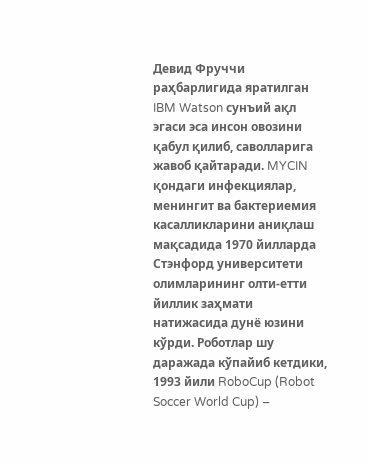Девид Фруччи раҳбарлигида яратилган IBM Watson сунъий ақл эгаси эса инсон овозини қабул қилиб, саволларига жавоб қайтаради. MYCIN қондаги инфекциялар, менингит ва бактериемия касалликларини аниқлаш мақсадида 1970 йилларда Стэнфорд университети олимларининг олти-етти йиллик заҳмати натижасида дунё юзини кўрди. Роботлар шу даражада кўпайиб кетдики, 1993 йили RoboCup (Robot Soccer World Cup) –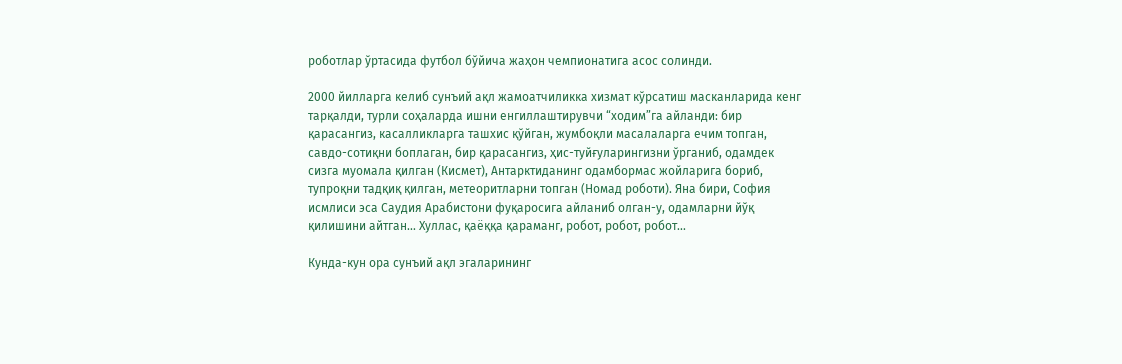роботлар ўртасида футбол бўйича жаҳон чемпионатига асос солинди.

2000 йилларга келиб сунъий ақл жамоатчиликка хизмат кўрсатиш масканларида кенг тарқалди, турли соҳаларда ишни енгиллаштирувчи “ходим”га айланди: бир қарасангиз, касалликларга ташхис қўйган, жумбоқли масалаларга ечим топган, савдо-сотиқни боплаган, бир қарасангиз, ҳис-туйғуларингизни ўрганиб, одамдек сизга муомала қилган (Кисмет), Антарктиданинг одамбормас жойларига бориб, тупроқни тадқиқ қилган, метеоритларни топган (Номад роботи). Яна бири, София исмлиси эса Саудия Арабистони фуқаросига айланиб олган-у, одамларни йўқ қилишини айтган... Хуллас, қаёққа қараманг, робот, робот, робот...

Кунда-кун ора сунъий ақл эгаларининг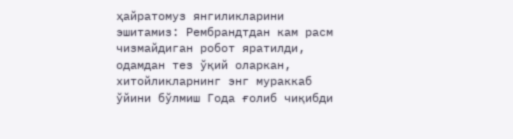ҳайратомуз янгиликларини эшитамиз: Рембрандтдан кам расм чизмайдиган робот яратилди, одамдан тез ўқий оларкан, хитойликларнинг энг мураккаб ўйини бўлмиш Года ғолиб чиқибди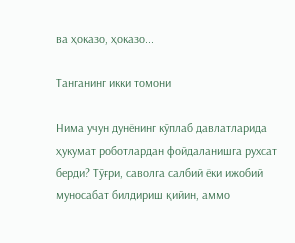ва ҳоказо, ҳоказо...

Танганинг икки томони

Нима учун дунёнинг кўплаб давлатларида ҳукумат роботлардан фойдаланишга рухсат берди? Тўғри, саволга салбий ёки ижобий муносабат билдириш қийин, аммо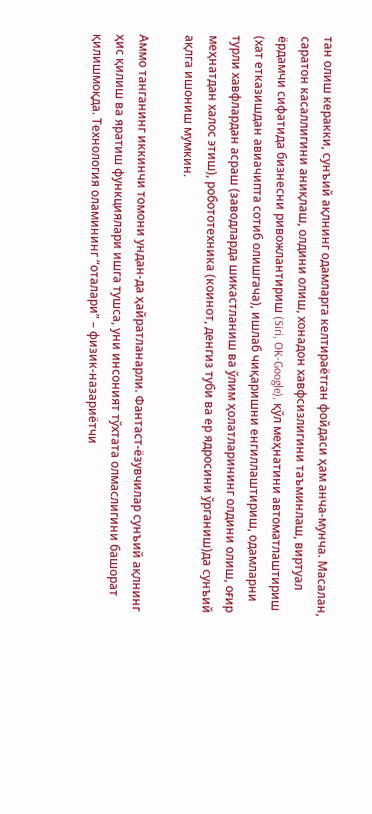тан олиш керакки, сунъий ақлнинг одамларга келтираётган фойдаси ҳам анча-мунча. Масалан, саратон касаллигини аниқлаш, олдини олиш, хонадон хавфсизлигини таъминлаш, виртуал ёрдамчи сифатида бизнесни ривожлантириш (Siri, OK-Google), қўл меҳнатини автоматлаштириш (хат етказишдан авиачипта сотиб олишгача), ишлаб чиқаришни енгиллаштириш, одамларни турли хавфлардан асраш (заводларда шикастланиш ва ўлим ҳолатларининг олдини олиш, оғир меҳнатдан халос этиш), робототехника (коинот, денгиз туби ва ер ядросини ўрганиш)да сунъий ақлга ишониш мумкин.

Аммо танганинг иккинчи томони ундан-да ҳайратланарли. Фантаст-ёзувчилар сунъий ақлнинг ҳис қилиш ва яратиш функциялари ишга тушса, уни инсоният тўхтата олмаслигини башорат қилишмоқда. Технология оламининг “оталари” – физик-назариётчи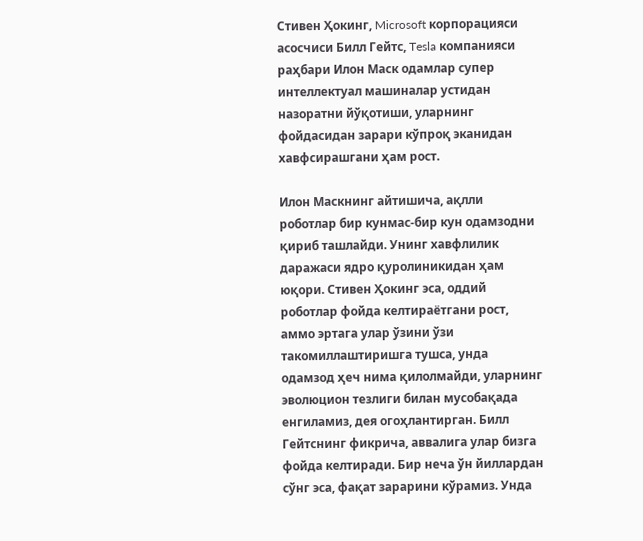Стивен Ҳокинг, Microsoft корпорацияси асосчиси Билл Гейтс, Tesla компанияси раҳбари Илон Маск одамлар супер интеллектуал машиналар устидан назоратни йўқотиши, уларнинг фойдасидан зарари кўпроқ эканидан хавфсирашгани ҳам рост.

Илон Маскнинг айтишича, ақлли роботлар бир кунмас-бир кун одамзодни қириб ташлайди. Унинг хавфлилик даражаси ядро қуролиникидан ҳам юқори. Стивен Ҳокинг эса, оддий роботлар фойда келтираётгани рост, аммо эртага улар ўзини ўзи такомиллаштиришга тушса, унда одамзод ҳеч нима қилолмайди, уларнинг эволюцион тезлиги билан мусобақада енгиламиз, дея огоҳлантирган. Билл Гейтснинг фикрича, аввалига улар бизга фойда келтиради. Бир неча ўн йиллардан сўнг эса, фақат зарарини кўрамиз. Унда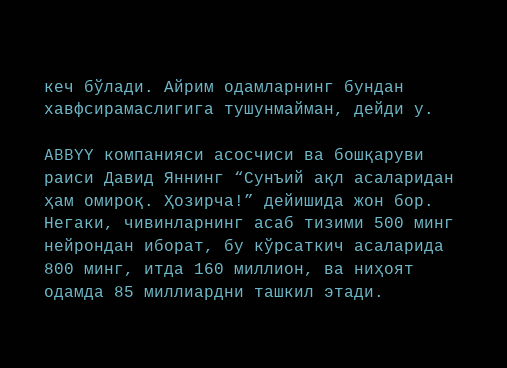кеч бўлади. Айрим одамларнинг бундан хавфсирамаслигига тушунмайман, дейди у.

ABBYY компанияси асосчиси ва бошқаруви раиси Давид Яннинг “Сунъий ақл асаларидан ҳам омироқ. Ҳозирча!” дейишида жон бор. Негаки, чивинларнинг асаб тизими 500 минг нейрондан иборат, бу кўрсаткич асаларида 800 минг, итда 160 миллион, ва ниҳоят одамда 85 миллиардни ташкил этади.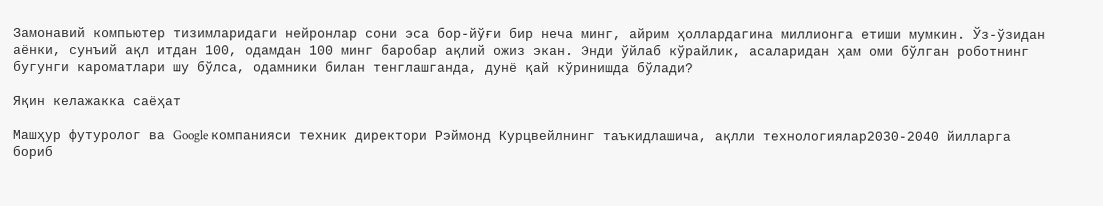Замонавий компьютер тизимларидаги нейронлар сони эса бор-йўғи бир неча минг, айрим ҳоллардагина миллионга етиши мумкин. Ўз-ўзидан аёнки, сунъий ақл итдан 100, одамдан 100 минг баробар ақлий ожиз экан. Энди ўйлаб кўрайлик, асаларидан ҳам оми бўлган роботнинг бугунги кароматлари шу бўлса, одамники билан тенглашганда, дунё қай кўринишда бўлади?

Яқин келажакка саёҳат

Машҳур футуролог ва Google компанияси техник директори Рэймонд Курцвейлнинг таъкидлашича, ақлли технологиялар2030-2040 йилларга бориб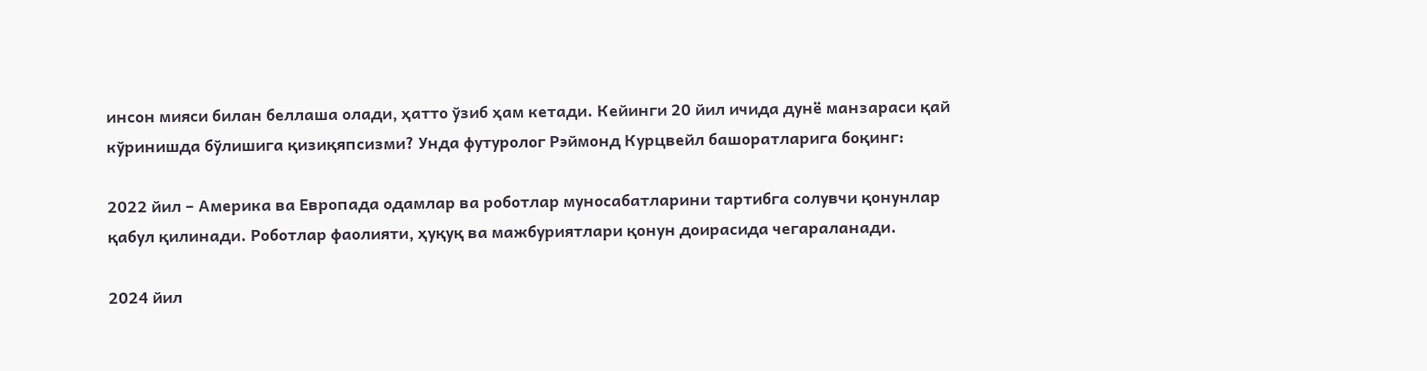инсон мияси билан беллаша олади, ҳатто ўзиб ҳам кетади. Кейинги 20 йил ичида дунё манзараси қай кўринишда бўлишига қизиқяпсизми? Унда футуролог Рэймонд Курцвейл башоратларига боқинг:

2022 йил – Америка ва Европада одамлар ва роботлар муносабатларини тартибга солувчи қонунлар қабул қилинади. Роботлар фаолияти, ҳуқуқ ва мажбуриятлари қонун доирасида чегараланади.

2024 йил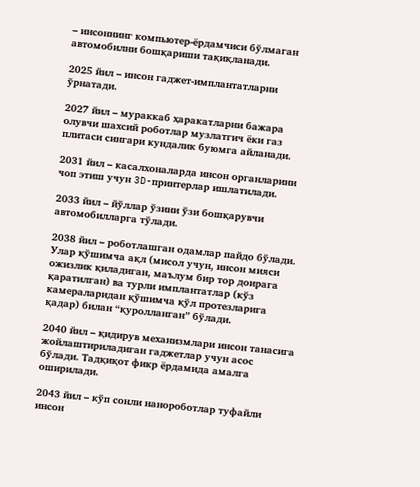– инсоннинг компьютер-ёрдамчиси бўлмаган автомобилни бошқариши тақиқланади.

2025 йил – инсон гаджет-имплантатларни ўрнатади.

2027 йил – мураккаб ҳаракатларни бажара олувчи шахсий роботлар музлатгич ёки газ плитаси сингари кундалик буюмга айланади.

2031 йил – касалхоналарда инсон органларини чоп этиш учун 3D-принтерлар ишлатилади.

2033 йил – йўллар ўзини ўзи бошқарувчи автомобилларга тўлади.

2038 йил – роботлашган одамлар пайдо бўлади. Улар қўшимча ақл (мисол учун, инсон мияси ожизлик қиладиган, маълум бир тор доирага қаратилган) ва турли имплантатлар (кўз камераларидан қўшимча қўл протезларига қадар) билан “қуролланган” бўлади.

2040 йил – қидирув механизмлари инсон танасига жойлаштириладиган гаджетлар учун асос бўлади. Тадқиқот фикр ёрдамида амалга оширилади.

2043 йил – кўп сонли нанороботлар туфайли инсон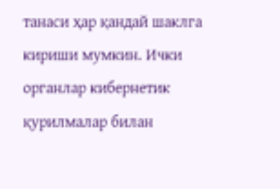танаси ҳар қандай шаклга кириши мумкин. Ички органлар кибернетик қурилмалар билан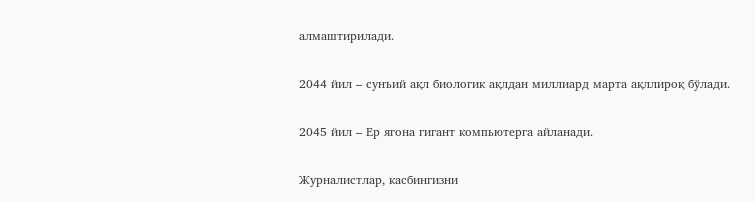алмаштирилади.

2044 йил – сунъий ақл биологик ақлдан миллиард марта ақллироқ бўлади.

2045 йил – Ер ягона гигант компьютерга айланади.

Журналистлар, касбингизни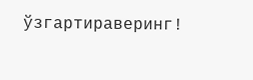ўзгартираверинг!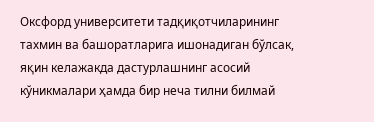Оксфорд университети тадқиқотчиларининг тахмин ва башоратларига ишонадиган бўлсак, яқин келажакда дастурлашнинг асосий кўникмалари ҳамда бир неча тилни билмай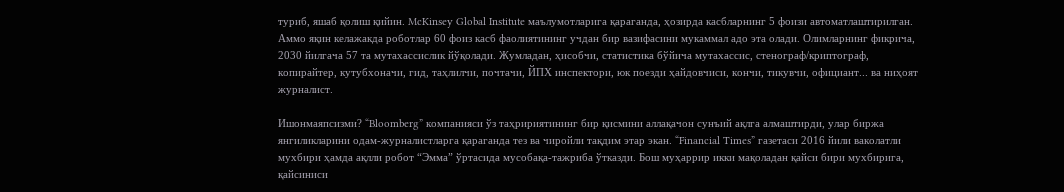туриб, яшаб қолиш қийин. McKinsey Global Institute маълумотларига қараганда, ҳозирда касбларнинг 5 фоизи автоматлаштирилган. Аммо яқин келажакда роботлар 60 фоиз касб фаолиятининг учдан бир вазифасини мукаммал адо эта олади. Олимларнинг фикрича, 2030 йилгача 57 та мутахассислик йўқолади. Жумладан, ҳисобчи, статистика бўйича мутахассис, стенограф/криптограф, копирайтер, кутубхоначи, гид, таҳлилчи, почтачи, ЙПХ инспектори, юк поезди ҳайдовчиси, кончи, тикувчи, официант... ва ниҳоят журналист.

Ишонмаяпсизми? “Bloomberg” компанияси ўз таҳририятининг бир қисмини аллақачон сунъий ақлга алмаштирди, улар биржа янгиликларини одам-журналистларга қараганда тез ва чиройли тақдим этар экан. “Financial Times” газетаси 2016 йили ваколатли мухбири ҳамда ақлли робот “Эмма” ўртасида мусобақа-тажриба ўтказди. Бош муҳаррир икки мақоладан қайси бири мухбирига, қайсиниси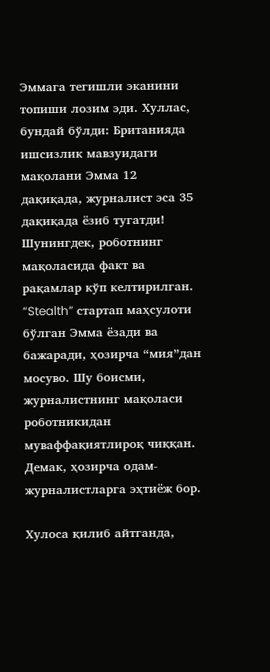Эммага тегишли эканини топиши лозим эди. Хуллас, бундай бўлди: Британияда ишсизлик мавзуидаги мақолани Эмма 12 дақиқада, журналист эса 35 дақиқада ёзиб тугатди! Шунингдек, роботнинг мақоласида факт ва рақамлар кўп келтирилган. “Stealth” стартап маҳсулоти бўлган Эмма ёзади ва бажаради, ҳозирча “мия”дан мосуво. Шу боисми, журналистнинг мақоласи роботникидан муваффақиятлироқ чиққан. Демак, ҳозирча одам-журналистларга эҳтиёж бор.

Хулоса қилиб айтганда,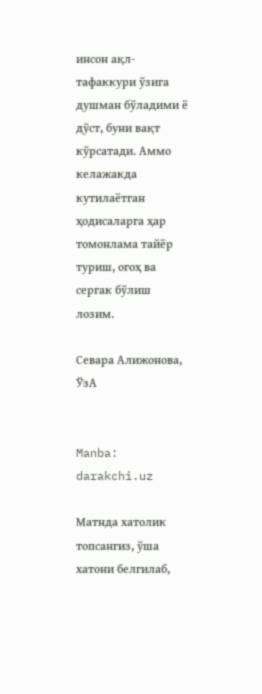инсон ақл-тафаккури ўзига душман бўладими ё дўст, буни вақт кўрсатади. Аммо келажакда кутилаётган ҳодисаларга ҳар томонлама тайёр туриш, огоҳ ва сергак бўлиш лозим.

Севара Алижонова, ЎзА


Manba: darakchi.uz

Матнда хатолик топсангиз, ўша хатони белгилаб,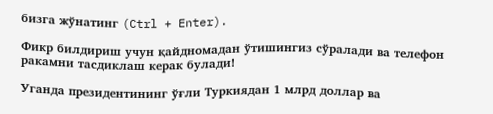бизга жўнатинг (Ctrl + Enter).

Фикр билдириш учун қайдномадан ўтишингиз сўралади ва телефон ракамни тасдиклаш керак булади!

Уганда президентининг ўғли Туркиядан 1 млрд доллар ва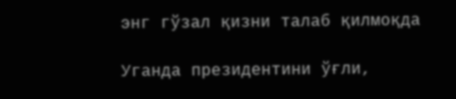энг гўзал қизни талаб қилмоқда

Уганда президентини ўғли,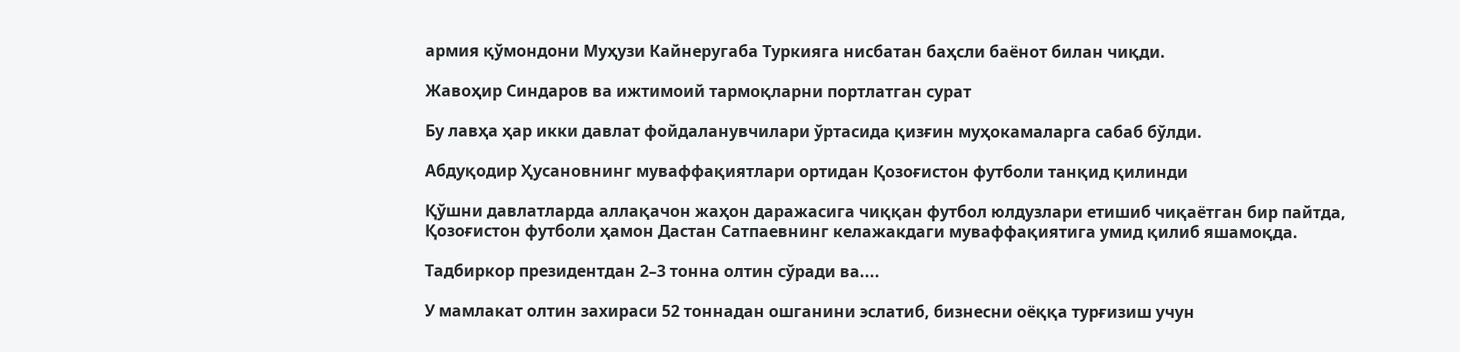армия қўмондони Муҳузи Кайнеругаба Туркияга нисбатан баҳсли баёнот билан чиқди.

Жавоҳир Синдаров ва ижтимоий тармоқларни портлатган сурат

Бу лавҳа ҳар икки давлат фойдаланувчилари ўртасида қизғин муҳокамаларга сабаб бўлди.

Абдуқодир Ҳусановнинг муваффақиятлари ортидан Қозоғистон футболи танқид қилинди

Қўшни давлатларда аллақачон жаҳон даражасига чиққан футбол юлдузлари етишиб чиқаётган бир пайтда, Қозоғистон футболи ҳамон Дастан Сатпаевнинг келажакдаги муваффақиятига умид қилиб яшамоқда.

Тадбиркор президентдан 2–3 тонна олтин сўради ва....

У мамлакат олтин захираси 52 тоннадан ошганини эслатиб, бизнесни оёққа турғизиш учун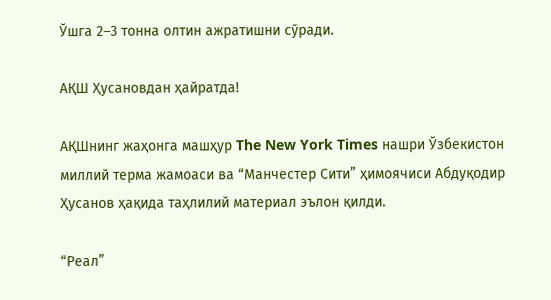Ўшга 2–3 тонна олтин ажратишни сўради.

АҚШ Ҳусановдан ҳайратда!

АҚШнинг жаҳонга машҳур The New York Times нашри Ўзбекистон миллий терма жамоаси ва “Манчестер Сити” ҳимоячиси Абдуқодир Ҳусанов ҳақида таҳлилий материал эълон қилди.

“Реал”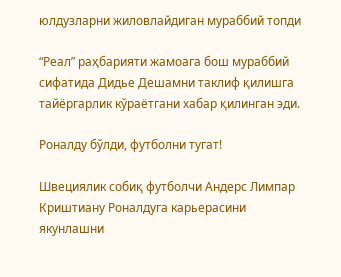юлдузларни жиловлайдиган мураббий топди

“Реал” раҳбарияти жамоага бош мураббий сифатида Дидье Дешамни таклиф қилишга тайёргарлик кўраётгани хабар қилинган эди.

Роналду бўлди, футболни тугат!

Швециялик собиқ футболчи Андерс Лимпар Криштиану Роналдуга карьерасини якунлашни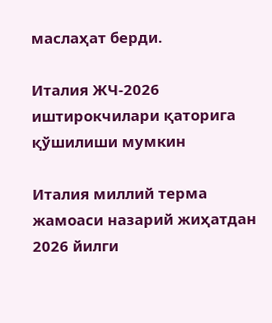маслаҳат берди.

Италия ЖЧ-2026 иштирокчилари қаторига қўшилиши мумкин

Италия миллий терма жамоаси назарий жиҳатдан 2026 йилги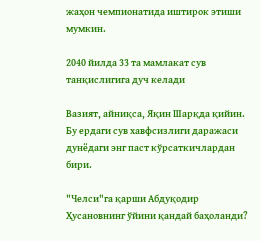жаҳон чемпионатида иштирок этиши мумкин.

2040 йилда 33 та мамлакат сув танқислигига дуч келади

Вазият, айниқса, Яқин Шарқда қийин. Бу ердаги сув хавфсизлиги даражаси дунёдаги энг паст кўрсаткичлардан бири.

"Челси"га қарши Абдуқодир Ҳусановнинг ўйини қандай баҳоланди?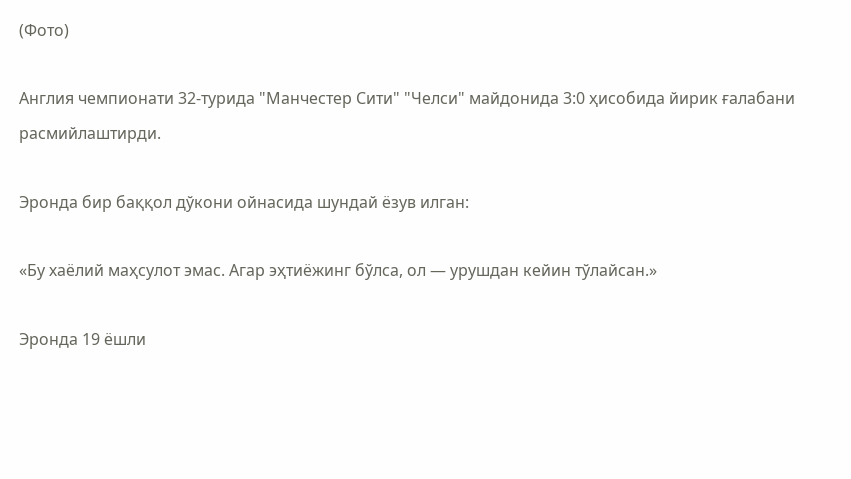(Фото)

Англия чемпионати 32-турида "Манчестер Сити" "Челси" майдонида 3:0 ҳисобида йирик ғалабани расмийлаштирди.

Эронда бир баққол дўкони ойнасида шундай ёзув илган:

«Бу хаёлий маҳсулот эмас. Агар эҳтиёжинг бўлса, ол — урушдан кейин тўлайсан.»

Эронда 19 ёшли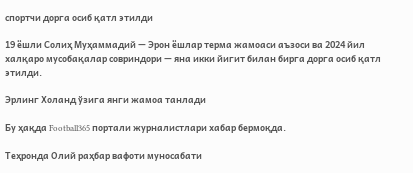спортчи дорга осиб қатл этилди

19 ёшли Солиҳ Муҳаммадий — Эрон ёшлар терма жамоаси аъзоси ва 2024 йил халқаро мусобақалар совриндори — яна икки йигит билан бирга дорга осиб қатл этилди.

Эрлинг Холанд ўзига янги жамоа танлади

Бу ҳақда Football365 портали журналистлари хабар бермоқда.

Теҳронда Олий раҳбар вафоти муносабати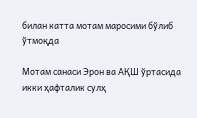билан катта мотам маросими бўлиб ўтмоқда

Мотам санаси Эрон ва АҚШ ўртасида икки ҳафталик сулҳ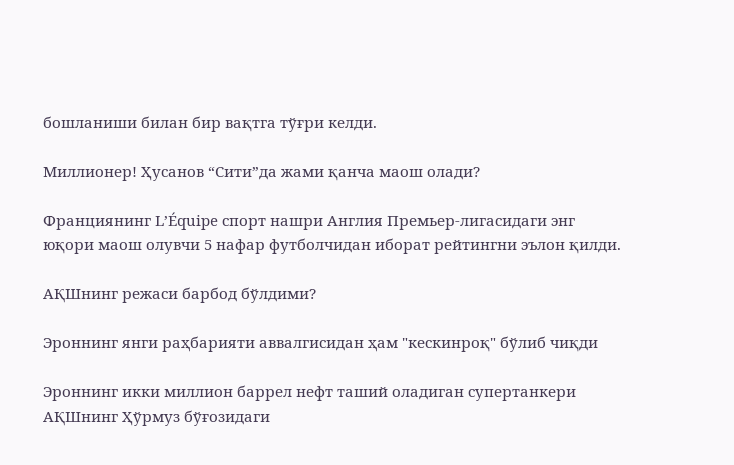бошланиши билан бир вақтга тўғри келди.

Миллионер! Ҳусанов “Сити”да жами қанча маош олади?

Франциянинг L’Équipe спорт нашри Англия Премьер-лигасидаги энг юқори маош олувчи 5 нафар футболчидан иборат рейтингни эълон қилди.

АҚШнинг режаси барбод бўлдими?

Эроннинг янги раҳбарияти аввалгисидан ҳам "кескинроқ" бўлиб чиқди

Эроннинг икки миллион баррел нефт таший оладиган супертанкери АҚШнинг Ҳўрмуз бўғозидаги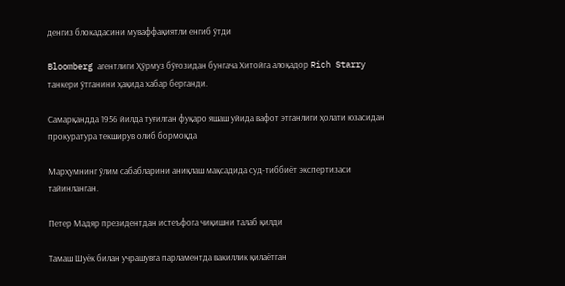денгиз блокадасини муваффақиятли енгиб ўтди

Bloomberg агентлиги Ҳўрмуз бўғозидан бунгача Хитойга алоқадор Rich Starry танкери ўтганини ҳақида хабар берганди.

Самарқандда 1956 йилда туғилган фуқаро яшаш уйида вафот этганлиги ҳолати юзасидан прокуратура текширув олиб бормоқда

Марҳумнинг ўлим сабабларини аниқлаш мақсадида суд-тиббиёт экспертизаси тайинланган.

Петер Мадяр президентдан истеъфога чиқишни талаб қилди

Тамаш Шуёк билан учрашувга парламентда вакиллик қилаётган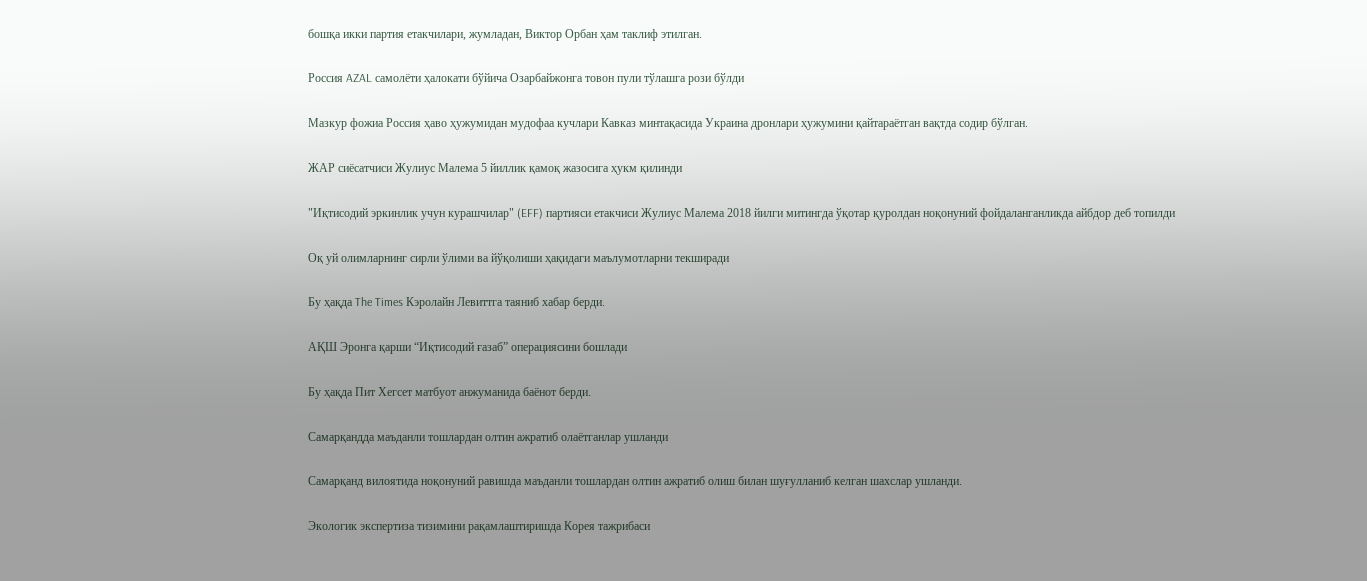бошқа икки партия етакчилари, жумладан, Виктор Орбан ҳам таклиф этилган.

Россия AZAL самолёти ҳалокати бўйича Озарбайжонга товон пули тўлашга рози бўлди

Мазкур фожиа Россия ҳаво ҳужумидан мудофаа кучлари Кавказ минтақасида Украина дронлари ҳужумини қайтараётган вақтда содир бўлган.

ЖАР сиёсатчиси Жулиус Малема 5 йиллик қамоқ жазосига ҳукм қилинди

"Иқтисодий эркинлик учун курашчилар" (EFF) партияси етакчиси Жулиус Малема 2018 йилги митингда ўқотар қуролдан ноқонуний фойдаланганликда айбдор деб топилди

Оқ уй олимларнинг сирли ўлими ва йўқолиши ҳақидаги маълумотларни текширади

Бу ҳақда The Times Кэролайн Левиттга таяниб хабар берди.

АҚШ Эронга қарши “Иқтисодий ғазаб” операциясини бошлади

Бу ҳақда Пит Хегсет матбуот анжуманида баёнот берди.

Самарқандда маъданли тошлардан олтин ажратиб олаётганлар ушланди

Самарқанд вилоятида ноқонуний равишда маъданли тошлардан олтин ажратиб олиш билан шуғулланиб келган шахслар ушланди.

Экологик экспертиза тизимини рақамлаштиришда Корея тажрибаси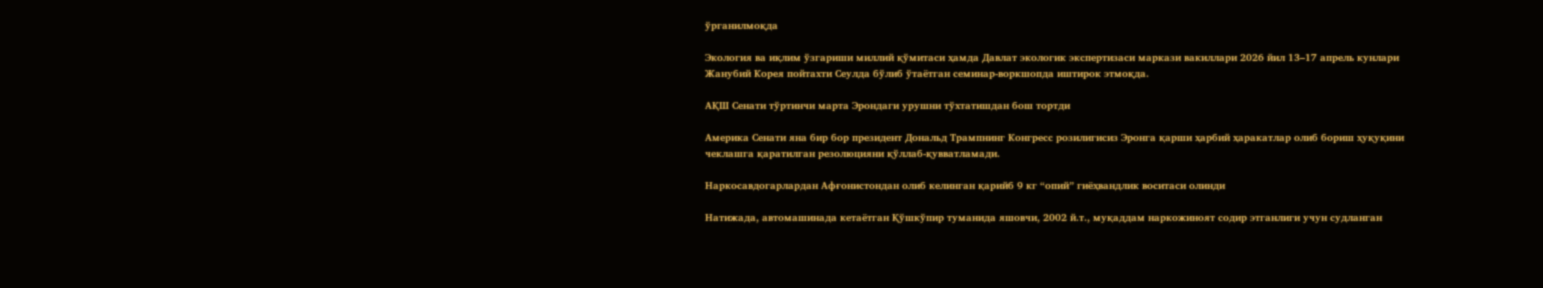ўрганилмоқда

Экология ва иқлим ўзгариши миллий қўмитаси ҳамда Давлат экологик экспертизаси маркази вакиллари 2026 йил 13–17 апрель кунлари Жанубий Корея пойтахти Сеулда бўлиб ўтаётган семинар-воркшопда иштирок этмоқда.

АҚШ Сенати тўртинчи марта Эрондаги урушни тўхтатишдан бош тортди

Америка Сенати яна бир бор президент Дональд Трампнинг Конгресс розилигисиз Эронга қарши ҳарбий ҳаракатлар олиб бориш ҳуқуқини чеклашга қаратилган резолюцияни қўллаб-қувватламади.

Наркосавдогарлардан Афғонистондан олиб келинган қарийб 9 кг “опий” гиёҳвандлик воситаси олинди

Натижада, автомашинада кетаётган Қўшкўпир туманида яшовчи, 2002 й.т., муқаддам наркожиноят содир этганлиги учун судланган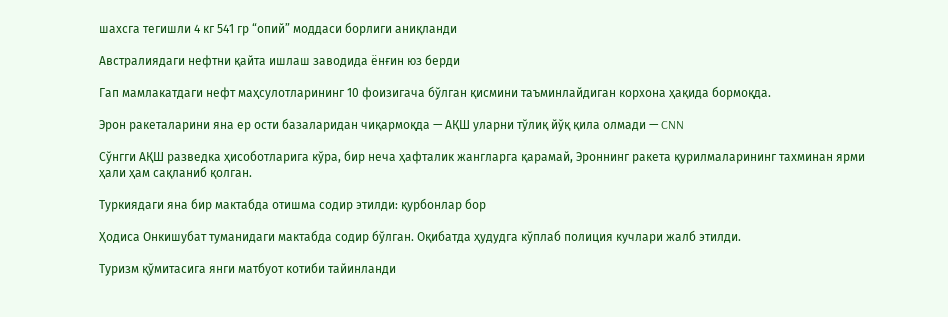шахсга тегишли 4 кг 541 гр “опий” моддаси борлиги аниқланди

Австралиядаги нефтни қайта ишлаш заводида ёнғин юз берди

Гап мамлакатдаги нефт маҳсулотларининг 10 фоизигача бўлган қисмини таъминлайдиган корхона ҳақида бормоқда.

Эрон ракеталарини яна ер ости базаларидан чиқармоқда — АҚШ уларни тўлиқ йўқ қила олмади — CNN

Сўнгги АҚШ разведка ҳисоботларига кўра, бир неча ҳафталик жангларга қарамай, Эроннинг ракета қурилмаларининг тахминан ярми ҳали ҳам сақланиб қолган.

Туркиядаги яна бир мактабда отишма содир этилди: қурбонлар бор

Ҳодиса Онкишубат туманидаги мактабда содир бўлган. Оқибатда ҳудудга кўплаб полиция кучлари жалб этилди.

Туризм қўмитасига янги матбуот котиби тайинланди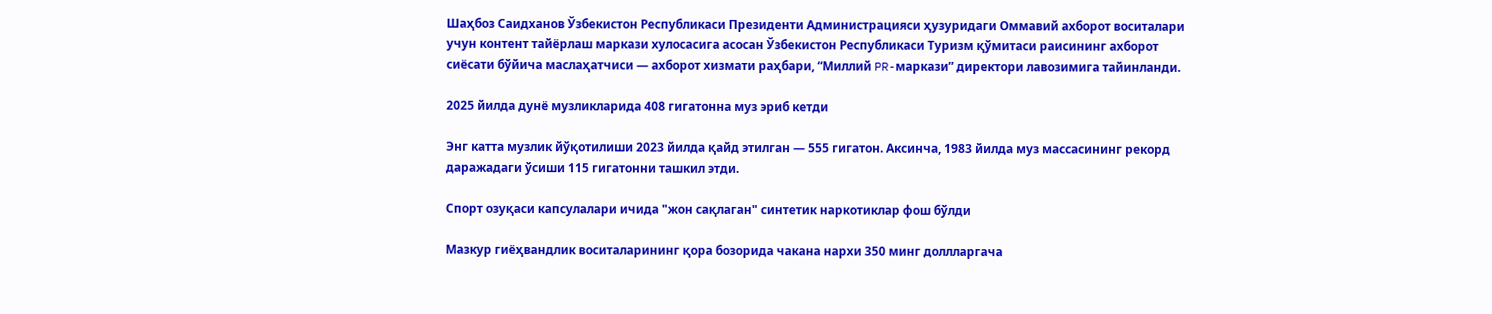Шаҳбоз Саидханов Ўзбекистон Республикаси Президенти Администрацияси ҳузуридаги Оммавий ахборот воситалари учун контент тайёрлаш маркази хулосасига асосан Ўзбекистон Республикаси Туризм қўмитаси раисининг ахборот сиёсати бўйича маслаҳатчиси — ахборот хизмати раҳбари, “Миллий PR-маркази” директори лавозимига тайинланди.

2025 йилда дунё музликларида 408 гигатонна муз эриб кетди

Энг катта музлик йўқотилиши 2023 йилда қайд этилган — 555 гигатон. Аксинча, 1983 йилда муз массасининг рекорд даражадаги ўсиши 115 гигатонни ташкил этди.

Спорт озуқаси капсулалари ичида "жон сақлаган" синтетик наркотиклар фош бўлди

Мазкур гиёҳвандлик воситаларининг қора бозорида чакана нархи 350 минг доллларгача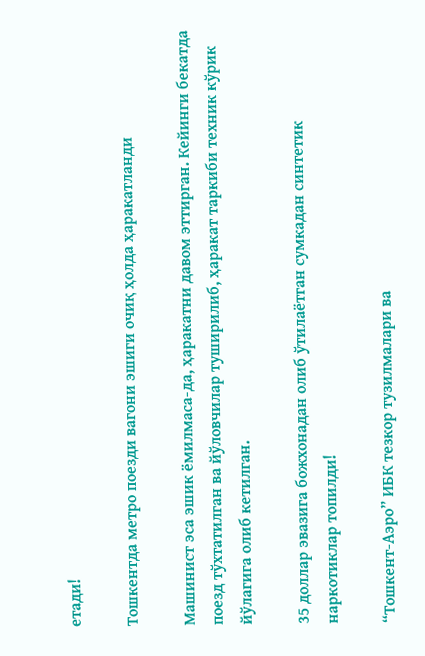етади!

Тошкентда метро поезди вагони эшиги очиқ ҳолда ҳаракатланди

Машинист эса эшик ёмилмаса-да, ҳаракатни давом эттирган. Кейинги бекатда поезд тўхтатилган ва йўловчилар туширилиб, ҳаракат таркиби техник кўрик йўлагига олиб кетилган.

35 доллар эвазига божхонадан олиб ўтилаётган сумкадан синтетик наркотиклар топилди!

“Тошкент-Аэро” ИБК тезкор тузилмалари ва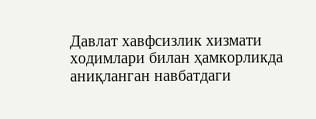Давлат хавфсизлик хизмати ходимлари билан ҳамкорликда аниқланган навбатдаги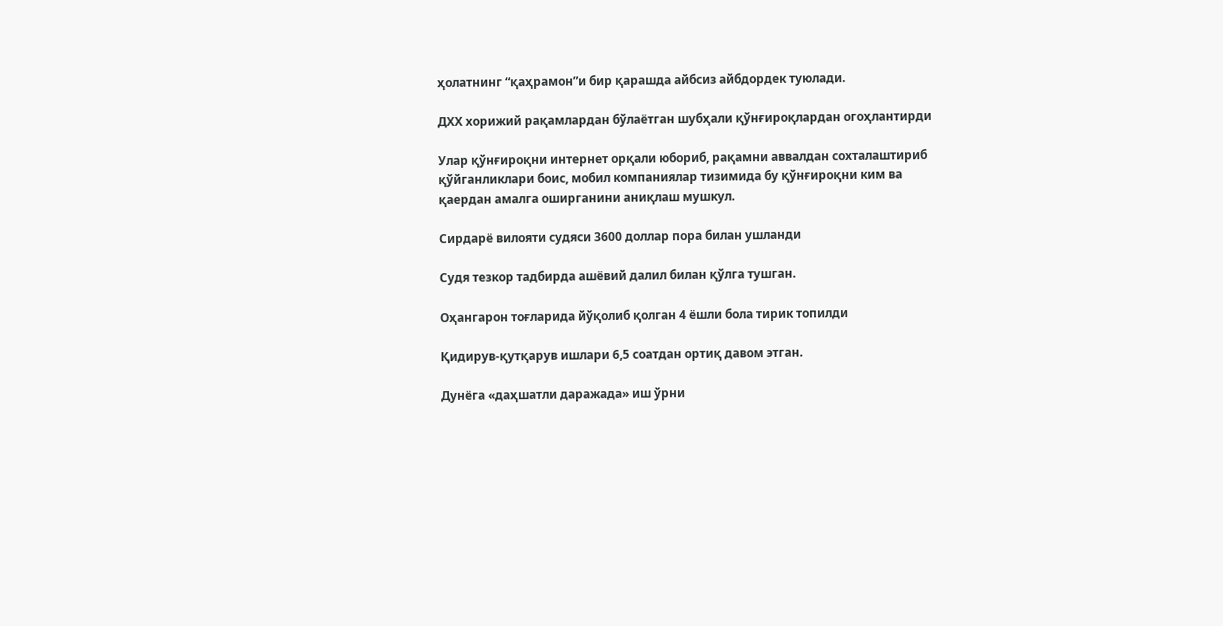ҳолатнинг “қаҳрамон”и бир қарашда айбсиз айбдордек туюлади.

ДХХ хорижий рақамлардан бўлаётган шубҳали қўнғироқлардан огоҳлантирди

Улар қўнғироқни интернет орқали юбориб, рақамни аввалдан сохталаштириб қўйганликлари боис, мобил компаниялар тизимида бу қўнғироқни ким ва қаердан амалга оширганини аниқлаш мушкул.

Сирдарё вилояти судяси 3600 доллар пора билан ушланди

Судя тезкор тадбирда ашёвий далил билан қўлга тушган.

Оҳангарон тоғларида йўқолиб қолган 4 ёшли бола тирик топилди

Қидирув-қутқарув ишлари 6,5 соатдан ортиқ давом этган.

Дунёга «даҳшатли даражада» иш ўрни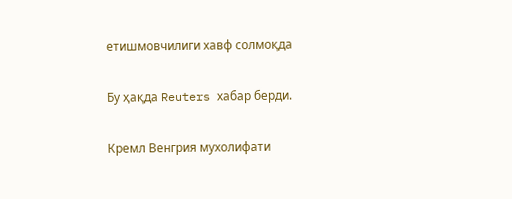етишмовчилиги хавф солмоқда

Бу ҳақда Reuters хабар берди.

Кремл Венгрия мухолифати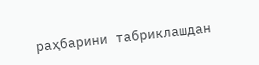раҳбарини табриклашдан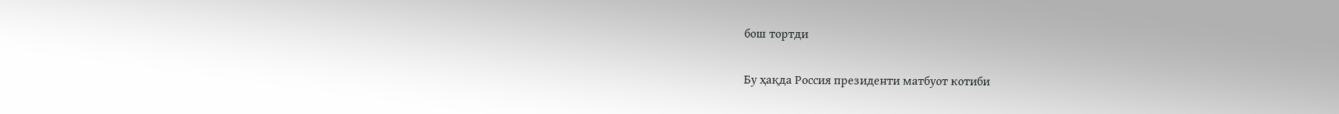бош тортди

Бу ҳақда Россия президенти матбуот котиби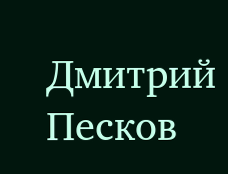Дмитрий Песков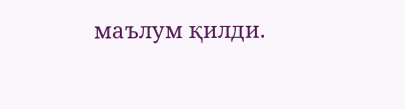маълум қилди.